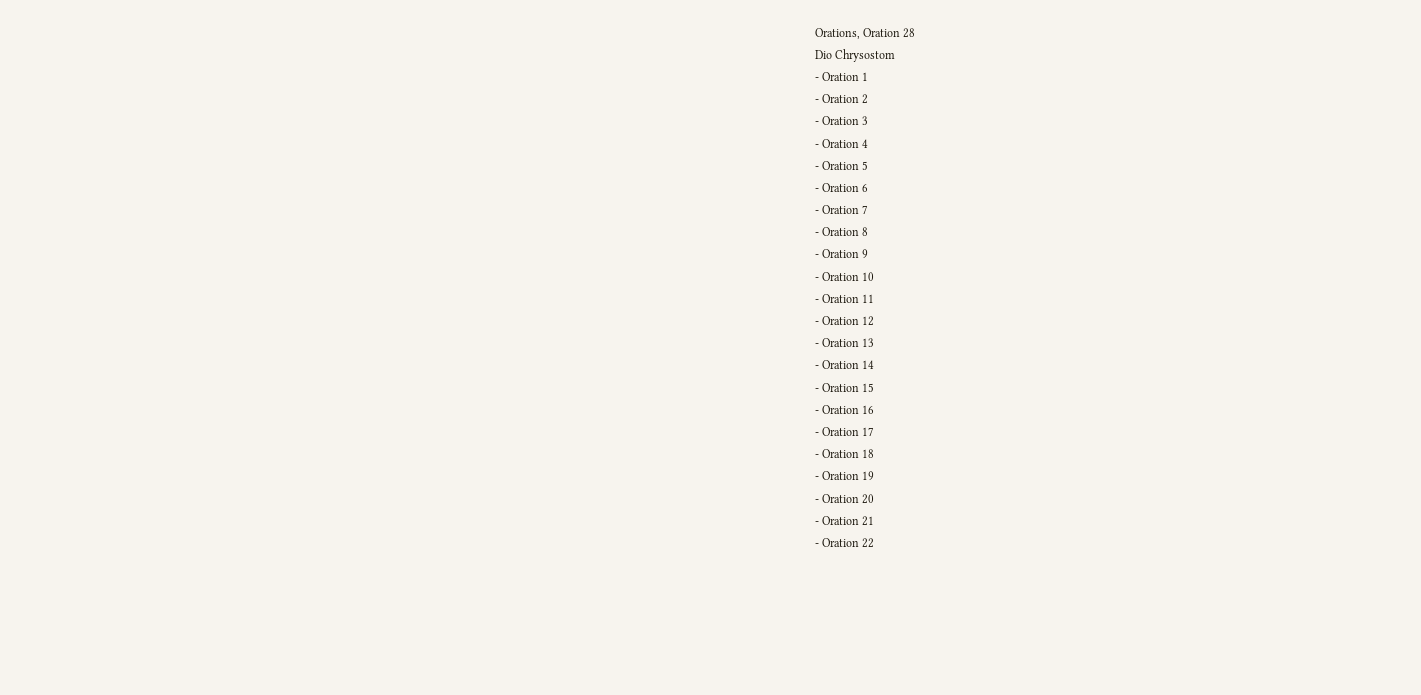Orations, Oration 28
Dio Chrysostom
- Oration 1
- Oration 2
- Oration 3
- Oration 4
- Oration 5
- Oration 6
- Oration 7
- Oration 8
- Oration 9
- Oration 10
- Oration 11
- Oration 12
- Oration 13
- Oration 14
- Oration 15
- Oration 16
- Oration 17
- Oration 18
- Oration 19
- Oration 20
- Oration 21
- Oration 22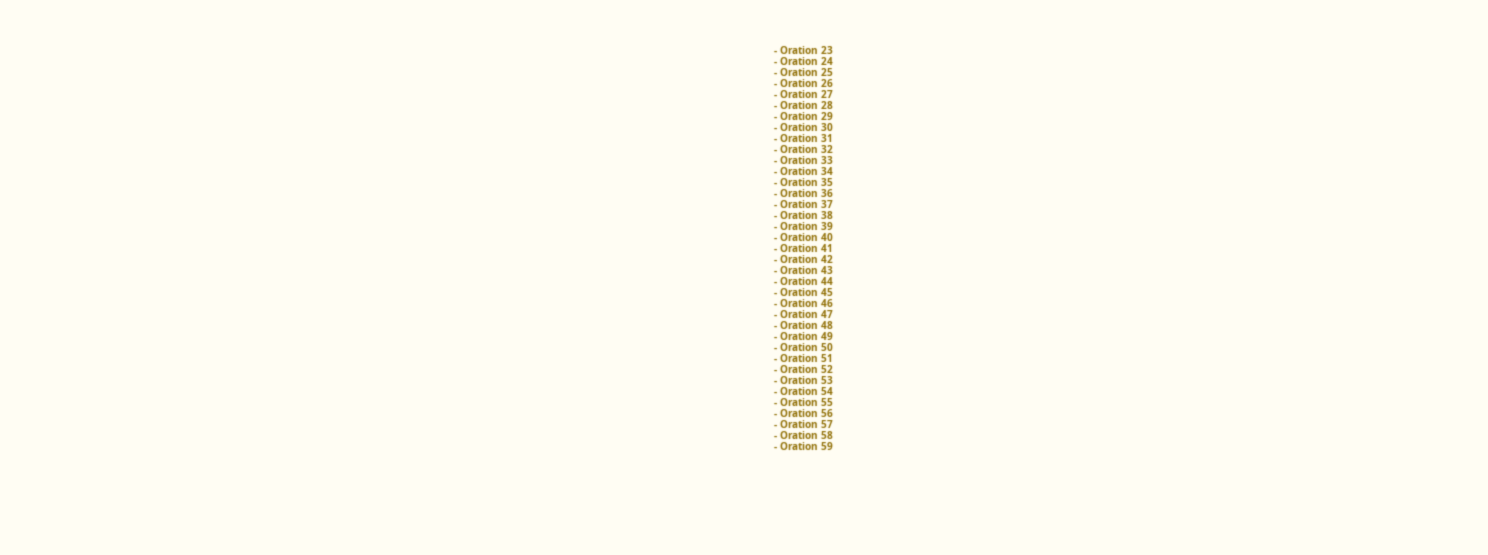- Oration 23
- Oration 24
- Oration 25
- Oration 26
- Oration 27
- Oration 28
- Oration 29
- Oration 30
- Oration 31
- Oration 32
- Oration 33
- Oration 34
- Oration 35
- Oration 36
- Oration 37
- Oration 38
- Oration 39
- Oration 40
- Oration 41
- Oration 42
- Oration 43
- Oration 44
- Oration 45
- Oration 46
- Oration 47
- Oration 48
- Oration 49
- Oration 50
- Oration 51
- Oration 52
- Oration 53
- Oration 54
- Oration 55
- Oration 56
- Oration 57
- Oration 58
- Oration 59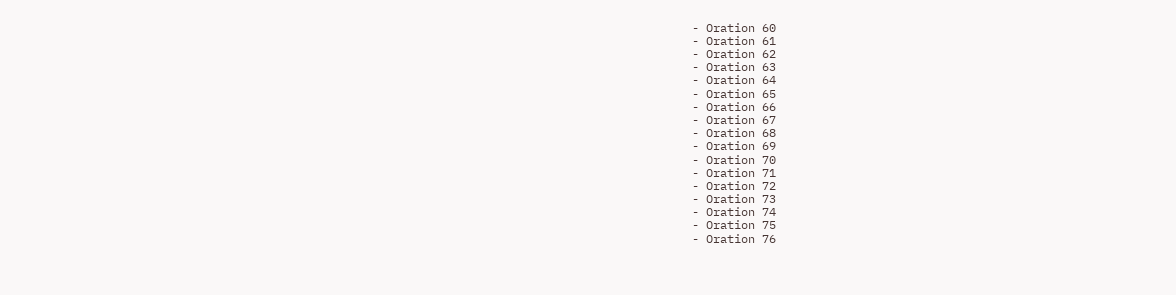- Oration 60
- Oration 61
- Oration 62
- Oration 63
- Oration 64
- Oration 65
- Oration 66
- Oration 67
- Oration 68
- Oration 69
- Oration 70
- Oration 71
- Oration 72
- Oration 73
- Oration 74
- Oration 75
- Oration 76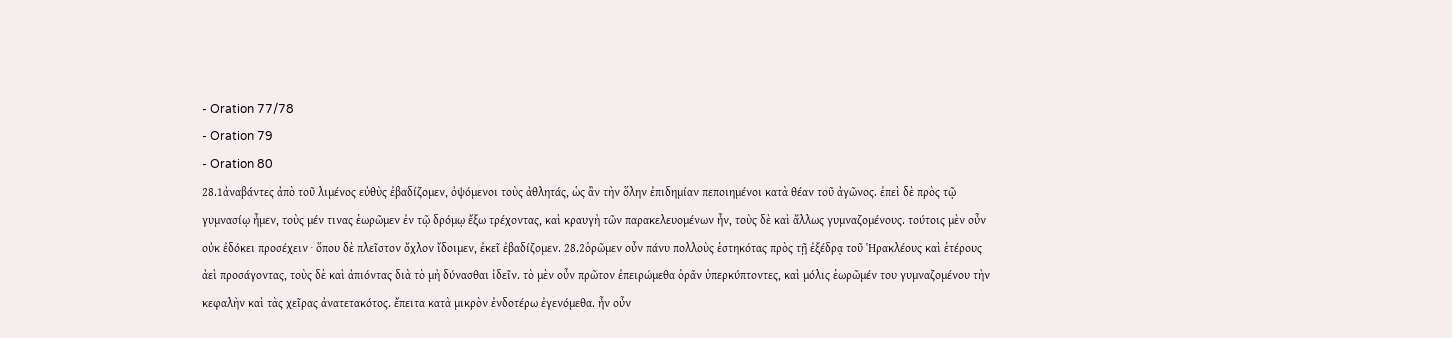- Oration 77/78
- Oration 79
- Oration 80
28.1ἀναβάντες ἀπὸ τοῦ λιμένος εὐθὺς ἐβαδίζομεν, ὀψόμενοι τοὺς ἀθλητάς, ὡς ἂν τὴν ὅλην ἐπιδημίαν πεποιημένοι κατὰ θέαν τοῦ ἀγῶνος. ἐπεὶ δὲ πρὸς τῷ γυμνασίῳ ἦμεν, τοὺς μέν τινας ἑωρῶμεν ἐν τῷ δρόμῳ ἔξω τρέχοντας, καὶ κραυγὴ τῶν παρακελευομένων ἦν, τοὺς δὲ καὶ ἄλλως γυμναζομένους. τούτοις μὲν οὖν οὐκ ἐδόκει προσέχειν · ὅπου δὲ πλεῖστον ὄχλον ἴδοιμεν, ἐκεῖ ἐβαδίζομεν. 28.2ὁρῶμεν οὖν πάνυ πολλοὺς ἑστηκότας πρὸς τῇ ἐξέδρᾳ τοῦ Ἡρακλέους καὶ ἑτέρους ἀεὶ προσάγοντας, τοὺς δὲ καὶ ἀπιόντας διὰ τὸ μὴ δύνασθαι ἰδεῖν. τὸ μὲν οὖν πρῶτον ἐπειρώμεθα ὁρᾶν ὑπερκύπτοντες, καὶ μόλις ἑωρῶμέν του γυμναζομένου τὴν κεφαλὴν καὶ τὰς χεῖρας ἀνατετακότος. ἔπειτα κατὰ μικρὸν ἐνδοτέρω ἐγενόμεθα. ἦν οὖν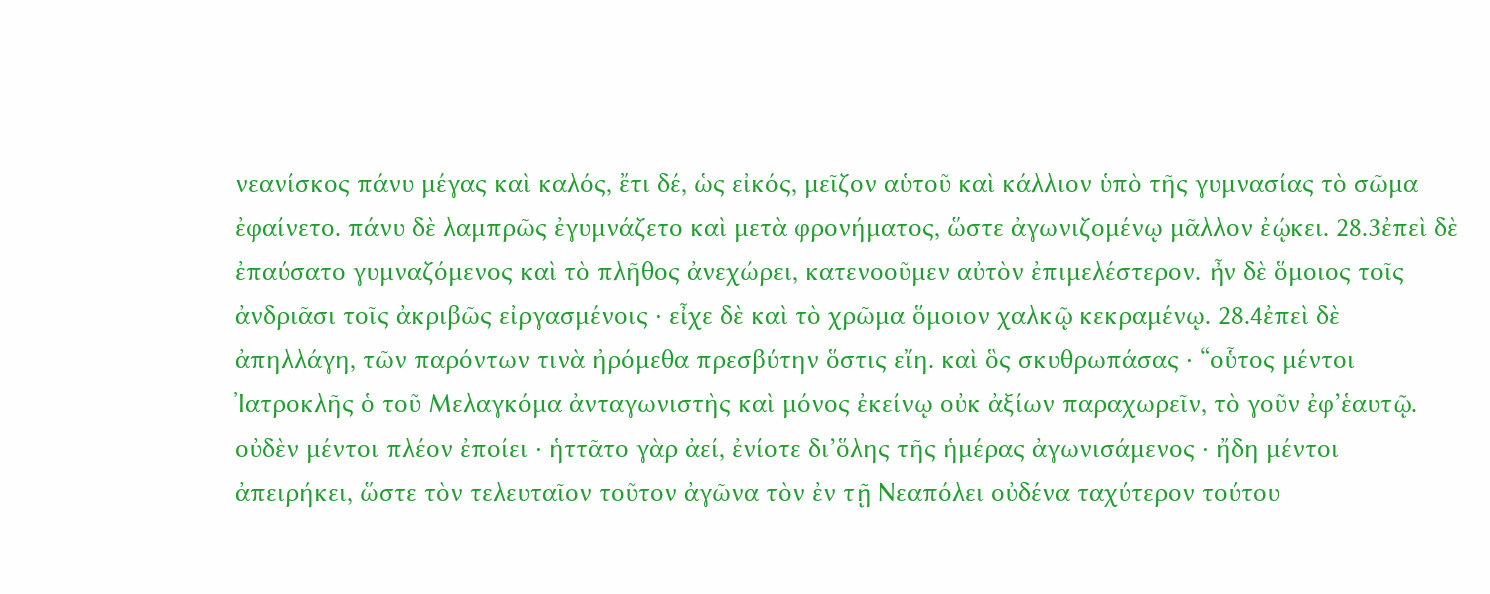νεανίσκος πάνυ μέγας καὶ καλός, ἔτι δέ, ὡς εἰκός, μεῖζον αὑτοῦ καὶ κάλλιον ὑπὸ τῆς γυμνασίας τὸ σῶμα ἐφαίνετο. πάνυ δὲ λαμπρῶς ἐγυμνάζετο καὶ μετὰ φρονήματος, ὥστε ἀγωνιζομένῳ μᾶλλον ἐῴκει. 28.3ἐπεὶ δὲ ἐπαύσατο γυμναζόμενος καὶ τὸ πλῆθος ἀνεχώρει, κατενοοῦμεν αὐτὸν ἐπιμελέστερον. ἦν δὲ ὅμοιος τοῖς ἀνδριᾶσι τοῖς ἀκριβῶς εἰργασμένοις · εἶχε δὲ καὶ τὸ χρῶμα ὅμοιον χαλκῷ κεκραμένῳ. 28.4ἐπεὶ δὲ ἀπηλλάγη, τῶν παρόντων τινὰ ἠρόμεθα πρεσβύτην ὅστις εἴη. καὶ ὃς σκυθρωπάσας · “οὗτος μέντοι Ἰατροκλῆς ὁ τοῦ Μελαγκόμα ἀνταγωνιστὴς καὶ μόνος ἐκείνῳ οὐκ ἀξίων παραχωρεῖν, τὸ γοῦν ἐφ’ἑαυτῷ. οὐδὲν μέντοι πλέον ἐποίει · ἡττᾶτο γὰρ ἀεί, ἐνίοτε δι’ὅλης τῆς ἡμέρας ἀγωνισάμενος · ἤδη μέντοι ἀπειρήκει, ὥστε τὸν τελευταῖον τοῦτον ἀγῶνα τὸν ἐν τῇ Νεαπόλει οὐδένα ταχύτερον τούτου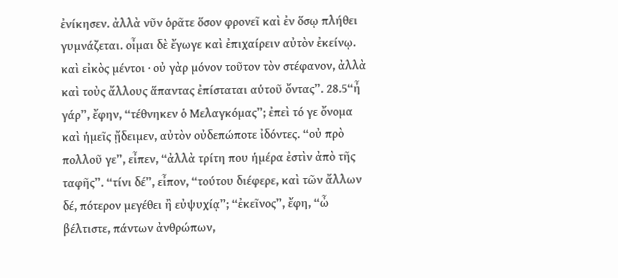ἐνίκησεν. ἀλλὰ νῦν ὁρᾶτε ὅσον φρονεῖ καὶ ἐν ὅσῳ πλήθει γυμνάζεται. οἶμαι δὲ ἔγωγε καὶ ἐπιχαίρειν αὐτὸν ἐκείνῳ. καὶ εἰκὸς μέντοι · οὐ γὰρ μόνον τοῦτον τὸν στέφανον, ἀλλὰ καὶ τοὺς ἄλλους ἅπαντας ἐπίσταται αὑτοῦ ὄντας”. 28.5“ἦ γάρ”, ἔφην, “τέθνηκεν ὁ Μελαγκόμας”; ἐπεὶ τό γε ὄνομα καὶ ἡμεῖς ᾔδειμεν, αὐτὸν οὐδεπώποτε ἰδόντες. “οὐ πρὸ πολλοῦ γε”, εἶπεν, “ἀλλὰ τρίτη που ἡμέρα ἐστὶν ἀπὸ τῆς ταφῆς”. “τίνι δέ”, εἶπον, “τούτου διέφερε, καὶ τῶν ἄλλων δέ, πότερον μεγέθει ἢ εὐψυχίᾳ”; “ἐκεῖνος”, ἔφη, “ὦ βέλτιστε, πάντων ἀνθρώπων,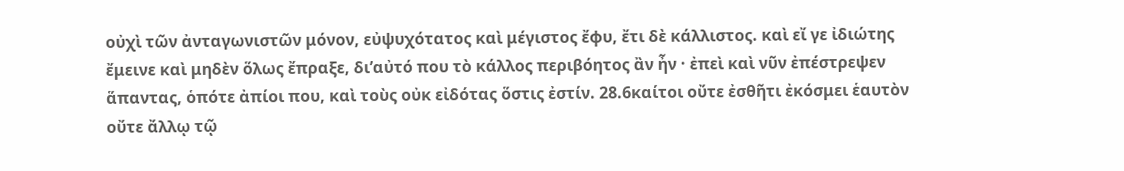οὐχὶ τῶν ἀνταγωνιστῶν μόνον, εὐψυχότατος καὶ μέγιστος ἔφυ, ἔτι δὲ κάλλιστος. καὶ εἴ γε ἰδιώτης ἔμεινε καὶ μηδὲν ὅλως ἔπραξε, δι’αὐτό που τὸ κάλλος περιβόητος ἂν ἦν · ἐπεὶ καὶ νῦν ἐπέστρεψεν ἅπαντας, ὁπότε ἀπίοι που, καὶ τοὺς οὐκ εἰδότας ὅστις ἐστίν. 28.6καίτοι οὔτε ἐσθῆτι ἐκόσμει ἑαυτὸν οὔτε ἄλλῳ τῷ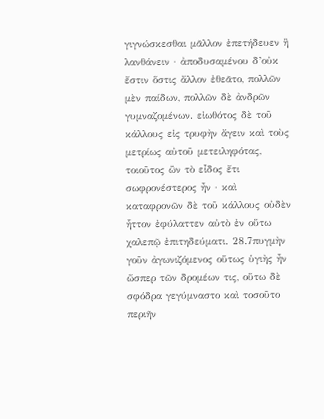γιγνώσκεσθαι μᾶλλον ἐπετήδευεν ἢ λανθάνειν · ἀποδυσαμένου δ’οὐκ ἔστιν ὅστις ἄλλον ἐθεᾶτο, πολλῶν μὲν παίδων, πολλῶν δὲ ἀνδρῶν γυμναζομένων. εἰωθότος δὲ τοῦ κάλλους εἰς τρυφὴν ἄγειν καὶ τοὺς μετρίως αὐτοῦ μετειληφότας, τοιοῦτος ὢν τὸ εἶδος ἔτι σωφρονέστερος ἦν · καὶ καταφρονῶν δὲ τοῦ κάλλους οὐδὲν ἧττον ἐφύλαττεν αὐτὸ ἐν οὕτω χαλεπῷ ἐπιτηδεύματι. 28.7πυγμὴν γοῦν ἀγωνιζόμενος οὕτως ὑγιὴς ἦν ὥσπερ τῶν δρομέων τις, οὕτω δὲ σφόδρα γεγύμναστο καὶ τοσοῦτο περιῆν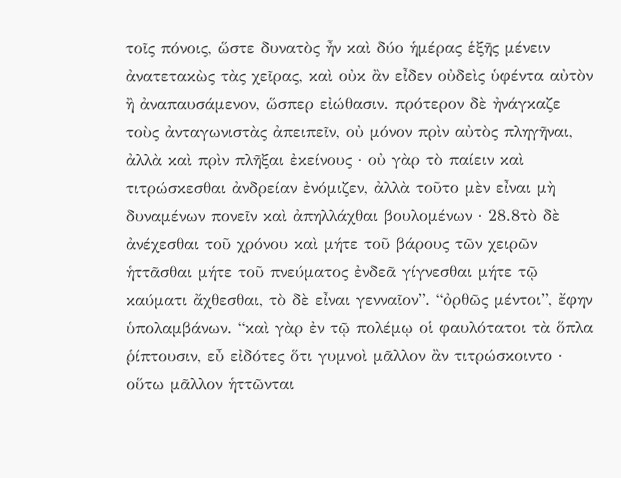τοῖς πόνοις, ὥστε δυνατὸς ἦν καὶ δύο ἡμέρας ἑξῆς μένειν ἀνατετακὼς τὰς χεῖρας, καὶ οὐκ ἂν εἶδεν οὐδεὶς ὑφέντα αὐτὸν ἢ ἀναπαυσάμενον, ὥσπερ εἰώθασιν. πρότερον δὲ ἠνάγκαζε τοὺς ἀνταγωνιστὰς ἀπειπεῖν, οὐ μόνον πρὶν αὐτὸς πληγῆναι, ἀλλὰ καὶ πρὶν πλῆξαι ἐκείνους · οὐ γὰρ τὸ παίειν καὶ τιτρώσκεσθαι ἀνδρείαν ἐνόμιζεν, ἀλλὰ τοῦτο μὲν εἶναι μὴ δυναμένων πονεῖν καὶ ἀπηλλάχθαι βουλομένων · 28.8τὸ δὲ ἀνέχεσθαι τοῦ χρόνου καὶ μήτε τοῦ βάρους τῶν χειρῶν ἡττᾶσθαι μήτε τοῦ πνεύματος ἐνδεᾶ γίγνεσθαι μήτε τῷ καύματι ἄχθεσθαι, τὸ δὲ εἶναι γενναῖον”. “ὀρθῶς μέντοι”, ἔφην ὑπολαμβάνων. “καὶ γὰρ ἐν τῷ πολέμῳ οἱ φαυλότατοι τὰ ὅπλα ῥίπτουσιν, εὖ εἰδότες ὅτι γυμνοὶ μᾶλλον ἂν τιτρώσκοιντο · οὕτω μᾶλλον ἡττῶνται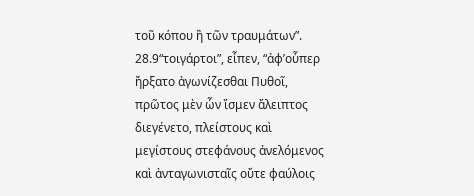τοῦ κόπου ἢ τῶν τραυμάτων”. 28.9“τοιγάρτοι”, εἶπεν, “ἀφ’οὗπερ ἤρξατο ἀγωνίζεσθαι Πυθοῖ, πρῶτος μὲν ὧν ἴσμεν ἄλειπτος διεγένετο, πλείστους καὶ μεγίστους στεφάνους ἀνελόμενος καὶ ἀνταγωνισταῖς οὔτε φαύλοις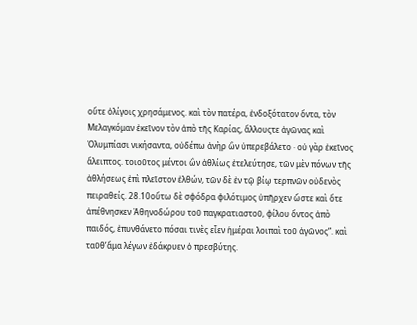οὔτε ὀλίγοις χρησάμενος. καὶ τὸν πατέρα, ἐνδοξότατον ὄντα, τὸν Μελαγκόμαν ἐκεῖνον τὸν ἀπὸ τῆς Καρίας, ἄλλουςτε ἀγῶνας καὶ Ὀλυμπίασι νικήσαντα, οὐδέπω ἀνὴρ ὢν ὑπερεβάλετο · οὐ γὰρ ἐκεῖνος ἄλειπτος. τοιοῦτος μέντοι ὢν ἀθλίως ἐτελεύτησε, τῶν μὲν πόνων τῆς ἀθλήσεως ἐπὶ πλεῖστον ἐλθών, τῶν δὲ ἐν τῷ βίῳ τερπνῶν οὐδενὸς πειραθείς. 28.10οὕτω δὲ σφόδρα φιλότιμος ὑπῆρχεν ὥστε καὶ ὅτε ἀπέθνησκεν Ἀθηνοδώρου τοῦ παγκρατιαστοῦ, φίλου ὄντος ἀπὸ παιδός, ἐπυνθάνετο πόσαι τινὲς εἶεν ἡμέραι λοιπαὶ τοῦ ἀγῶνος”. καὶ ταῦθ’ἅμα λέγων ἐδάκρυεν ὁ πρεσβύτης.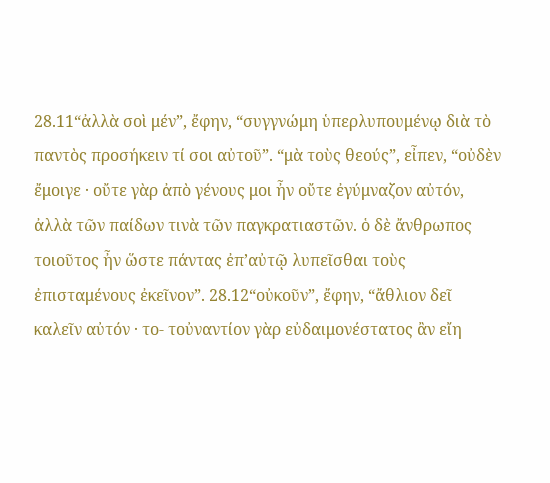28.11“ἀλλὰ σοὶ μέν”, ἔφην, “συγγνώμη ὑπερλυπουμένῳ διὰ τὸ παντὸς προσήκειν τί σοι αὐτοῦ”. “μὰ τοὺς θεούς”, εἶπεν, “οὐδὲν ἔμοιγε · οὔτε γὰρ ἀπὸ γένους μοι ἦν οὔτε ἐγύμναζον αὐτόν, ἀλλὰ τῶν παίδων τινὰ τῶν παγκρατιαστῶν. ὁ δὲ ἄνθρωπος τοιοῦτος ἦν ὥστε πάντας ἐπ’αὐτῷ λυπεῖσθαι τοὺς ἐπισταμένους ἐκεῖνον”. 28.12“οὐκοῦν”, ἔφην, “ἄθλιον δεῖ καλεῖν αὐτόν · το- τοὐναντίον γὰρ εὐδαιμονέστατος ἂν εἴη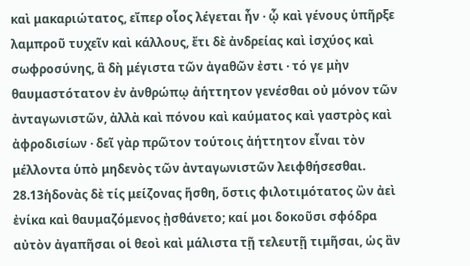καὶ μακαριώτατος, εἴπερ οἷος λέγεται ἦν · ᾧ καὶ γένους ὑπῆρξε λαμπροῦ τυχεῖν καὶ κάλλους, ἔτι δὲ ἀνδρείας καὶ ἰσχύος καὶ σωφροσύνης, ἃ δὴ μέγιστα τῶν ἀγαθῶν ἐστι · τό γε μὴν θαυμαστότατον ἐν ἀνθρώπῳ ἀήττητον γενέσθαι οὐ μόνον τῶν ἀνταγωνιστῶν, ἀλλὰ καὶ πόνου καὶ καύματος καὶ γαστρὸς καὶ ἀφροδισίων · δεῖ γὰρ πρῶτον τούτοις ἀήττητον εἶναι τὸν μέλλοντα ὑπὸ μηδενὸς τῶν ἀνταγωνιστῶν λειφθήσεσθαι. 28.13ἡδονὰς δὲ τίς μείζονας ἥσθη, ὅστις φιλοτιμότατος ὢν ἀεὶ ἐνίκα καὶ θαυμαζόμενος ᾐσθάνετο; καί μοι δοκοῦσι σφόδρα αὐτὸν ἀγαπῆσαι οἱ θεοὶ καὶ μάλιστα τῇ τελευτῇ τιμῆσαι, ὡς ἂν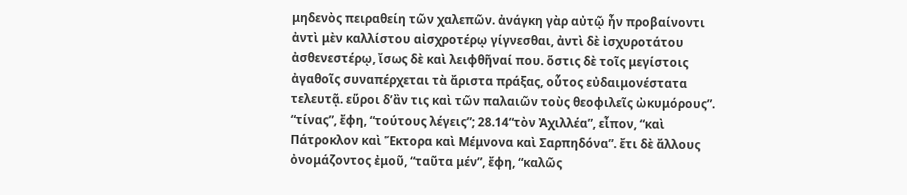μηδενὸς πειραθείη τῶν χαλεπῶν. ἀνάγκη γὰρ αὐτῷ ἦν προβαίνοντι ἀντὶ μὲν καλλίστου αἰσχροτέρῳ γίγνεσθαι, ἀντὶ δὲ ἰσχυροτάτου ἀσθενεστέρῳ, ἴσως δὲ καὶ λειφθῆναί που. ὅστις δὲ τοῖς μεγίστοις ἀγαθοῖς συναπέρχεται τὰ ἄριστα πράξας, οὗτος εὐδαιμονέστατα τελευτᾷ. εὕροι δ’ἂν τις καὶ τῶν παλαιῶν τοὺς θεοφιλεῖς ὠκυμόρους”. “τίνας”, ἔφη, “τούτους λέγεις”; 28.14“τὸν Ἀχιλλέα”, εἶπον, “καὶ Πάτροκλον καὶ Ἕκτορα καὶ Μέμνονα καὶ Σαρπηδόνα”. ἔτι δὲ ἄλλους ὀνομάζοντος ἐμοῦ, “ταῦτα μέν”, ἔφη, “καλῶς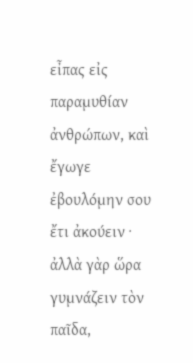εἶπας εἰς παραμυθίαν ἀνθρώπων, καὶ ἔγωγε ἐβουλόμην σου ἔτι ἀκούειν · ἀλλὰ γὰρ ὥρα γυμνάζειν τὸν παῖδα,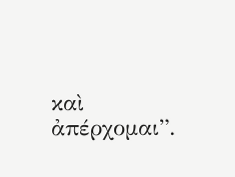καὶ ἀπέρχομαι”.